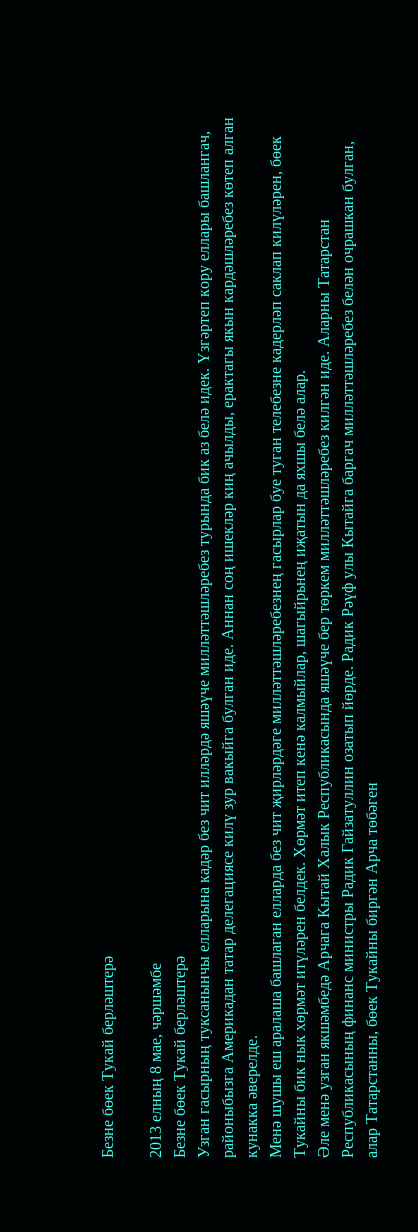Безне бөек Тукай берләштерә

2013 елның 8 мае, чәршәмбе
Безне бөек Тукай берләштерә
Узган гасырның туксанынчы елларына кадәр без чит илләрдә яшәүче милләттәшләребез турында бик аз белә идек. Үзгәртеп кору еллары башлангач, районыбызга Америкадан татар делегациясе килү зур вакыйга булган иде. Аннан соң ишекләр киң ачылды, ерактагы якын кардәшләребез көтеп алган кунакка әверелде.
Менә шушы еш аралаша башлаган елларда без чит җирләрдәге милләттәшләребезнең гасырлар буе туган телебезне кадерләп саклап килүләрен, бөек Тукайны бик нык хөрмәт итүләрен белдек. Хөрмәт итеп кенә калмыйлар, шагыйрьнең иҗатын да яхшы белә алар.
Әле менә узган якшәмбедә Арчага Кытай Халык Республикасында яшәүче бер төркем милләттәшләребез килгән иде. Аларны Татарстан Республикасының финанс министры Радик Гайзатуллин озатып йөрде. Радик Рәүф улы Кытайга баргач милләттәшләребез белән очрашкан булган, алар Татарстанны, бөек Тукайны биргән Арча төбәген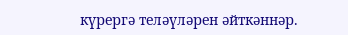күрергә теләүләрен әйткәннәр.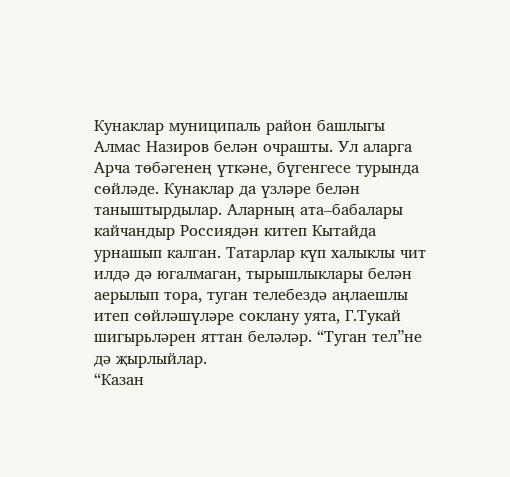Кунаклар муниципаль район башлыгы Алмас Назиров белән очрашты. Ул аларга Арча төбәгенең үткәне, бүгенгесе турында сөйләде. Кунаклар да үзләре белән таныштырдылар. Аларның ата–бабалары кайчандыр Россиядән китеп Кытайда урнашып калган. Татарлар күп халыклы чит илдә дә югалмаган, тырышлыклары белән аерылып тора, туган телебездә аңлаешлы итеп сөйләшүләре соклану уята, Г.Тукай шигырьләрен яттан беләләр. “Туган тел”не дә җырлыйлар.
“Казан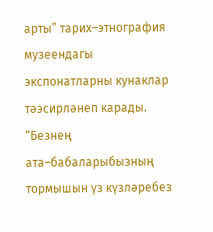арты” тарих–этнография музеендагы экспонатларны кунаклар тәэсирләнеп карады. “Безнең ата–бабаларыбызның тормышын үз күзләребез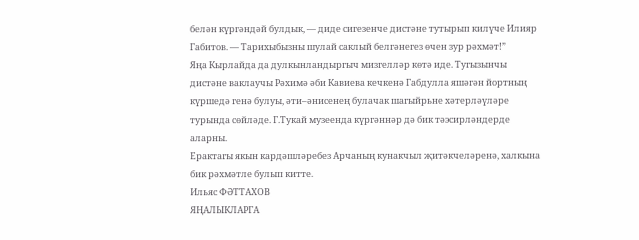белән күргәндәй булдык, — диде сигезенче дистәне тутырып килүче Илияр Габитов. — Тарихыбызны шулай саклый белгәнегез өчен зур рәхмәт!”
Яңа Кырлайда да дулкынландыргыч мизгелләр көтә иде. Тугызынчы дистәне ваклаучы Рәхимә әби Кавиева кечкенә Габдулла яшәгән йортның күршедә генә булуы, әти–әнисенең булачак шагыйрьне хәтерләүләре турында сөйләде. Г.Тукай музеенда күргәннәр дә бик тәэсирләндерде аларны.
Ерактагы якын кардәшләребез Арчаның кунакчыл җитәкчеләренә, халкына бик рәхмәтле булып китте.
Ильяс ФӘТТАХОВ
ЯҢАЛЫКЛАРГА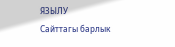ЯЗЫЛУ
Сайттагы барлык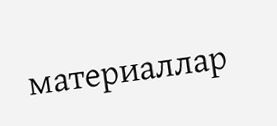материаллар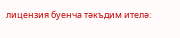лицензия буенча тәкъдим ителә: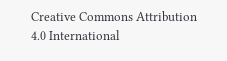Creative Commons Attribution 4.0 International